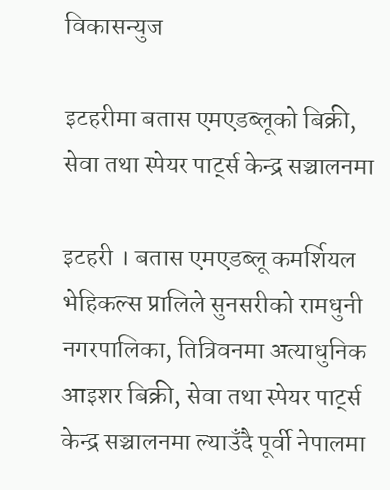विकासन्युज

इटहरीमा बतास एमएडब्लूको बिक्री, सेवा तथा स्पेयर पार्ट्स केन्द्र सञ्चालनमा

इटहरी । बतास एमएडब्लू कमर्शियल भेहिकल्स प्रालिले सुनसरीको रामधुनी नगरपालिका, तित्रिवनमा अत्याधुनिक आइशर बिक्री, सेवा तथा स्पेयर पार्ट्स केन्द्र सञ्चालनमा ल्याउँदै पूर्वी नेपालमा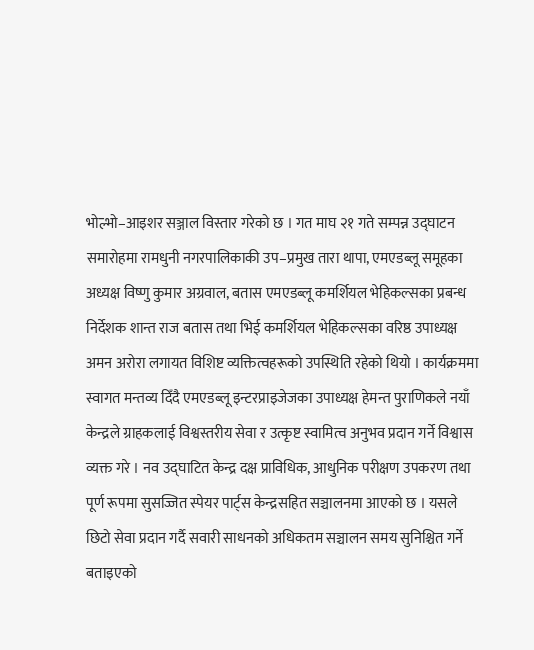भोल्भो–आइशर सञ्जाल विस्तार गरेको छ । गत माघ २१ गते सम्पन्न उद्घाटन समारोहमा रामधुनी नगरपालिकाकी उप–प्रमुख तारा थापा, एमएडब्लू समूहका अध्यक्ष विष्णु कुमार अग्रवाल, बतास एमएडब्लू कमर्शियल भेहिकल्सका प्रबन्ध निर्देशक शान्त राज बतास तथा भिई कमर्शियल भेहिकल्सका वरिष्ठ उपाध्यक्ष अमन अरोरा लगायत विशिष्ट व्यक्तित्वहरूको उपस्थिति रहेको थियो । कार्यक्रममा स्वागत मन्तव्य दिँदै एमएडब्लू इन्टरप्राइजेजका उपाध्यक्ष हेमन्त पुराणिकले नयाँ केन्द्रले ग्राहकलाई विश्वस्तरीय सेवा र उत्कृष्ट स्वामित्व अनुभव प्रदान गर्ने विश्वास व्यक्त गरे । नव उद्घाटित केन्द्र दक्ष प्राविधिक, आधुनिक परीक्षण उपकरण तथा पूर्ण रूपमा सुसज्जित स्पेयर पार्ट्स केन्द्रसहित सञ्चालनमा आएको छ । यसले छिटो सेवा प्रदान गर्दै सवारी साधनको अधिकतम सञ्चालन समय सुनिश्चित गर्ने बताइएको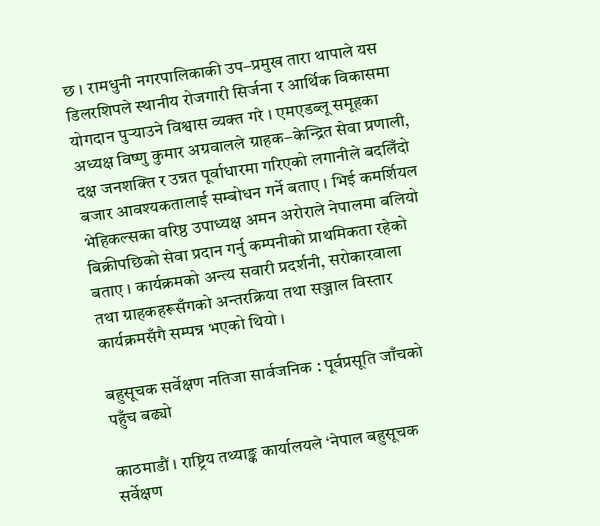छ । रामधुनी नगरपालिकाकी उप–प्रमुख तारा थापाले यस डिलरशिपले स्थानीय रोजगारी सिर्जना र आर्थिक विकासमा योगदान पुर्‍याउने विश्वास व्यक्त गरे । एमएडब्लू समूहका अध्यक्ष विष्णु कुमार अग्रवालले ग्राहक–केन्द्रित सेवा प्रणाली, दक्ष जनशक्ति र उन्नत पूर्वाधारमा गरिएको लगानीले बदलिँदो बजार आवश्यकतालाई सम्बोधन गर्ने बताए । भिई कमर्शियल भेहिकल्सका वरिष्ठ उपाध्यक्ष अमन अरोराले नेपालमा बलियो बिक्रीपछिको सेवा प्रदान गर्नु कम्पनीको प्राथमिकता रहेको बताए । कार्यक्रमको अन्त्य सवारी प्रदर्शनी, सरोकारवाला तथा ग्राहकहरूसँगको अन्तरक्रिया तथा सञ्जाल विस्तार कार्यक्रमसँगै सम्पन्न भएको थियो ।

बहुसूचक सर्वेक्षण नतिजा सार्वजनिक : पूर्वप्रसूति जाँचको पहुँच बढ्यो

काठमाडौं । राष्ट्रिय तथ्याङ्क कार्यालयले ‘नेपाल बहुसूचक सर्वेक्षण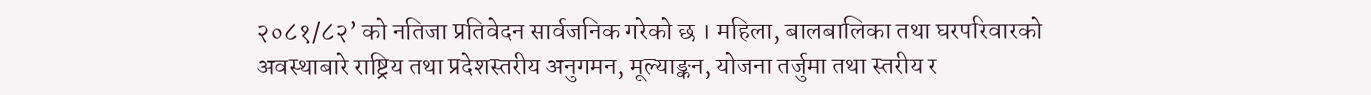२०८१/८२’ को नतिजा प्रतिवेदन सार्वजनिक गरेको छ । महिला, बालबालिका तथा घरपरिवारको अवस्थाबारे राष्ट्रिय तथा प्रदेशस्तरीय अनुगमन, मूल्याङ्कन, योजना तर्जुमा तथा स्तरीय र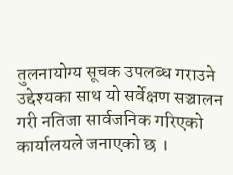तुलनायोग्य सूचक उपलब्ध गराउने उद्देश्यका साथ यो सर्वेक्षण सञ्चालन गरी नतिजा सार्वजनिक गरिएको कार्यालयले जनाएको छ ।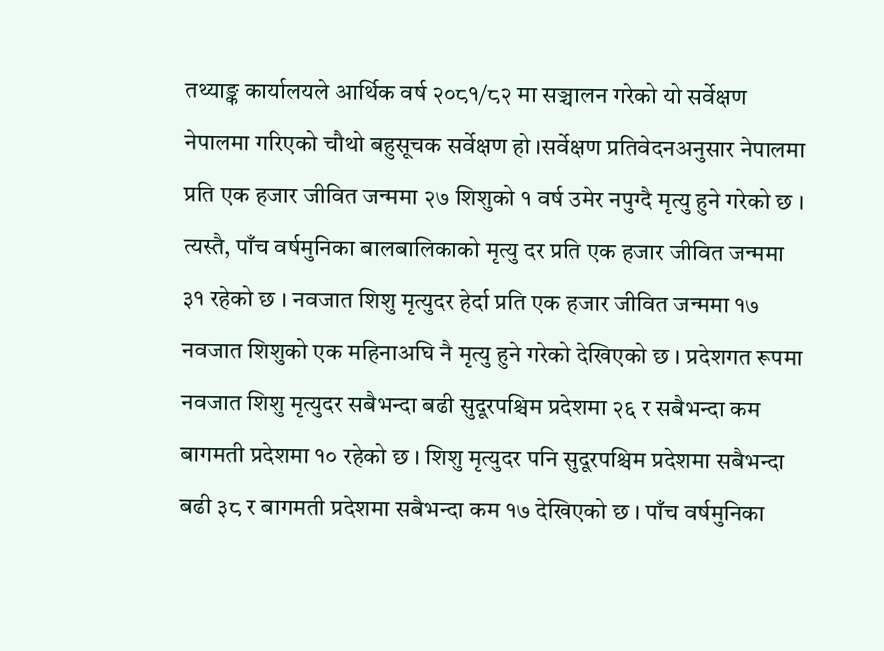तथ्याङ्क कार्यालयले आर्थिक वर्ष २०८१/८२ मा सञ्चालन गरेको यो सर्वेक्षण नेपालमा गरिएको चौथो बहुसूचक सर्वेक्षण हो ।सर्वेक्षण प्रतिवेदनअनुसार नेपालमा प्रति एक हजार जीवित जन्ममा २७ शिशुको १ वर्ष उमेर नपुग्दै मृत्यु हुने गरेको छ । त्यस्तै, पाँच वर्षमुनिका बालबालिकाको मृत्यु दर प्रति एक हजार जीवित जन्ममा ३१ रहेको छ । नवजात शिशु मृत्युदर हेर्दा प्रति एक हजार जीवित जन्ममा १७ नवजात शिशुको एक महिनाअघि नै मृत्यु हुने गरेको देखिएको छ । प्रदेशगत रूपमा नवजात शिशु मृत्युदर सबैभन्दा बढी सुदूरपश्चिम प्रदेशमा २६ र सबैभन्दा कम बागमती प्रदेशमा १० रहेको छ । शिशु मृत्युदर पनि सुदूरपश्चिम प्रदेशमा सबैभन्दा बढी ३८ र बागमती प्रदेशमा सबैभन्दा कम १७ देखिएको छ । पाँच वर्षमुनिका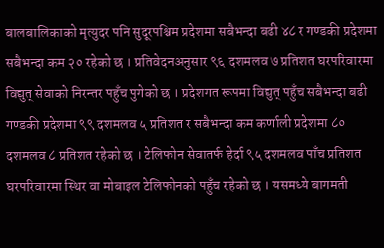बालबालिकाको मृत्युदर पनि सुदूरपश्चिम प्रदेशमा सबैभन्दा बढी ४८ र गण्डकी प्रदेशमा सबैभन्दा कम २० रहेको छ । प्रतिवेदनअनुसार ९६ दशमलव ७ प्रतिशत घरपरिवारमा विद्युत् सेवाको निरन्तर पहुँच पुगेको छ । प्रदेशगत रूपमा विद्युत् पहुँच सबैभन्दा बढी गण्डकी प्रदेशमा ९९ दशमलव ५ प्रतिशत र सबैभन्दा कम कर्णाली प्रदेशमा ८० दशमलव ८ प्रतिशत रहेको छ । टेलिफोन सेवातर्फ हेर्दा ९५ दशमलव पाँच प्रतिशत घरपरिवारमा स्थिर वा मोबाइल टेलिफोनको पहुँच रहेको छ । यसमध्ये बागमती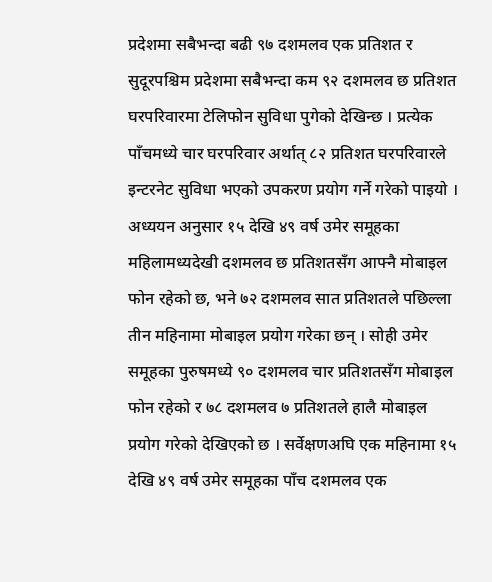प्रदेशमा सबैभन्दा बढी ९७ दशमलव एक प्रतिशत र सुदूरपश्चिम प्रदेशमा सबैभन्दा कम ९२ दशमलव छ प्रतिशत घरपरिवारमा टेलिफोन सुविधा पुगेको देखिन्छ । प्रत्येक पाँचमध्ये चार घरपरिवार अर्थात् ८२ प्रतिशत घरपरिवारले इन्टरनेट सुविधा भएको उपकरण प्रयोग गर्ने गरेको पाइयो । अध्ययन अनुसार १५ देखि ४९ वर्ष उमेर समूहका महिलामध्यदेखी दशमलव छ प्रतिशतसँग आफ्नै मोबाइल फोन रहेको छ, भने ७२ दशमलव सात प्रतिशतले पछिल्ला तीन महिनामा मोबाइल प्रयोग गरेका छन् । सोही उमेर समूहका पुरुषमध्ये ९० दशमलव चार प्रतिशतसँग मोबाइल फोन रहेको र ७८ दशमलव ७ प्रतिशतले हालै मोबाइल प्रयोग गरेको देखिएको छ । सर्वेक्षणअघि एक महिनामा १५ देखि ४९ वर्ष उमेर समूहका पाँच दशमलव एक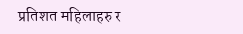प्रतिशत महिलाहरु र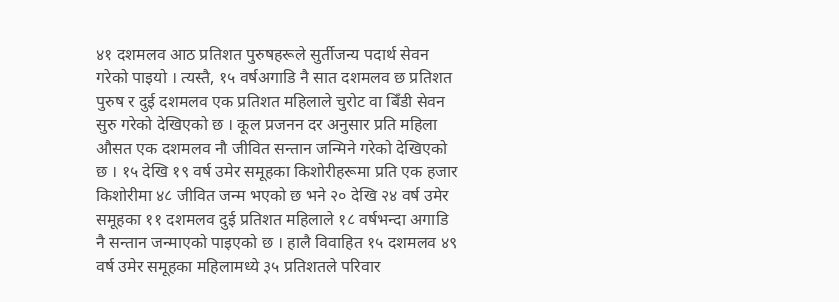४१ दशमलव आठ प्रतिशत पुरुषहरूले सुर्तीजन्य पदार्थ सेवन गरेको पाइयो । त्यस्तै, १५ वर्षअगाडि नै सात दशमलव छ प्रतिशत पुरुष र दुई दशमलव एक प्रतिशत महिलाले चुरोट वा बिँडी सेवन सुरु गरेको देखिएको छ । कूल प्रजनन दर अनुसार प्रति महिला औसत एक दशमलव नौ जीवित सन्तान जन्मिने गरेको देखिएको छ । १५ देखि १९ वर्ष उमेर समूहका किशोरीहरूमा प्रति एक हजार किशोरीमा ४८ जीवित जन्म भएको छ भने २० देखि २४ वर्ष उमेर समूहका ११ दशमलव दुई प्रतिशत महिलाले १८ वर्षभन्दा अगाडि नै सन्तान जन्माएको पाइएको छ । हालै विवाहित १५ दशमलव ४९ वर्ष उमेर समूहका महिलामध्ये ३५ प्रतिशतले परिवार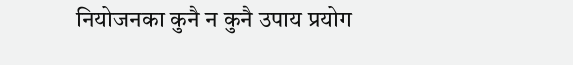नियोजनका कुनै न कुनै उपाय प्रयोग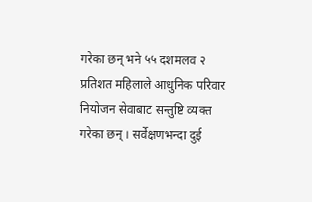गरेका छन् भने ५५ दशमलव २ प्रतिशत महिलाले आधुनिक परिवार नियोजन सेवाबाट सन्तुष्टि व्यक्त गरेका छन् । सर्वेक्षणभन्दा दुई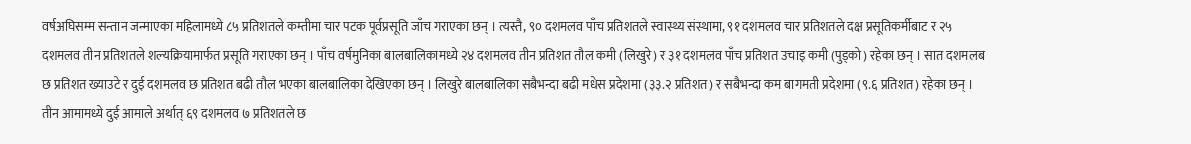वर्षअघिसम्म सन्तान जन्माएका महिलामध्ये ८५ प्रतिशतले कम्तीमा चार पटक पूर्वप्रसूति जाँच गराएका छन् । त्यस्तै, ९० दशमलव पाँच प्रतिशतले स्वास्थ्य संस्थामा, ९१ दशमलव चार प्रतिशतले दक्ष प्रसूतिकर्मीबाट र २५ दशमलव तीन प्रतिशतले शल्यक्रियामार्फत प्रसूति गराएका छन् । पाँच वर्षमुनिका बालबालिकामध्ये २४ दशमलव तीन प्रतिशत तौल कमी (लिखुरे) र ३१ दशमलव पाँच प्रतिशत उचाइ कमी (पुड्को) रहेका छन् । सात दशमलब छ प्रतिशत ख्याउटे र दुई दशमलव छ प्रतिशत बढी तौल भएका बालबालिका देखिएका छन् । लिखुरे बालबालिका सबैभन्दा बढी मधेस प्रदेशमा (३३.२ प्रतिशत) र सबैभन्दा कम बागमती प्रदेशमा (९.६ प्रतिशत) रहेका छन् । तीन आमामध्ये दुई आमाले अर्थात् ६९ दशमलव ७ प्रतिशतले छ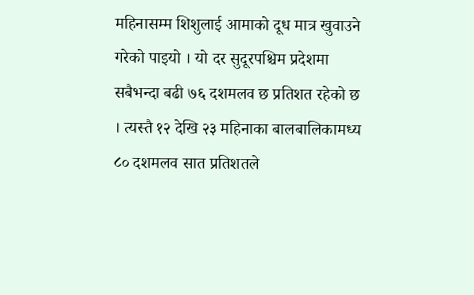महिनासम्म शिशुलाई आमाको दूध मात्र खुवाउने गरेको पाइयो । यो दर सुदूरपश्चिम प्रदेशमा सबैभन्दा बढी ७६ दशमलव छ प्रतिशत रहेको छ । त्यस्तै १२ देखि २३ महिनाका बालबालिकामध्य ८० दशमलव सात प्रतिशतले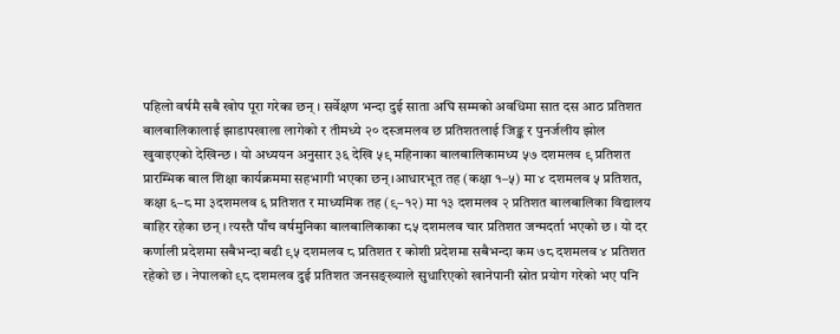पहिलो वर्षमै सबै खोप पूरा गरेका छन् । सर्वेक्षण भन्दा दुई साता अघि सम्मको अवधिमा सात दस आठ प्रतिशत बालबालिकालाई झाडापखाला लागेको र तीमध्ये २० दस्जमलव छ प्रतिशतलाई जिङ्क र पुनर्जलीय झोल खुवाइएको देखिन्छ । यो अध्ययन अनुसार ३६ देखि ५९ महिनाका बालबालिकामध्य ५७ दशमलव ९ प्रतिशत प्रारम्भिक बाल शिक्षा कार्यक्रममा सहभागी भएका छन् ।आधारभूत तह (कक्षा १–५) मा ४ दशमलव ५ प्रतिशत, कक्षा ६–८ मा ३दशमलव ६ प्रतिशत र माध्यमिक तह (९–१२) मा १३ दशमलव २ प्रतिशत बालबालिका विद्यालय बाहिर रहेका छन् । त्यस्तै पाँच वर्षमुनिका बालबालिकाका ८५ दशमलव चार प्रतिशत जन्मदर्ता भएको छ । यो दर कर्णाली प्रदेशमा सबैभन्दा बढी ९५ दशमलव ८ प्रतिशत र कोशी प्रदेशमा सबैभन्दा कम ७८ दशमलव ४ प्रतिशत रहेको छ । नेपालको ९८ दशमलव दुई प्रतिशत जनसङ्ख्याले सुधारिएको खानेपानी स्रोत प्रयोग गरेको भए पनि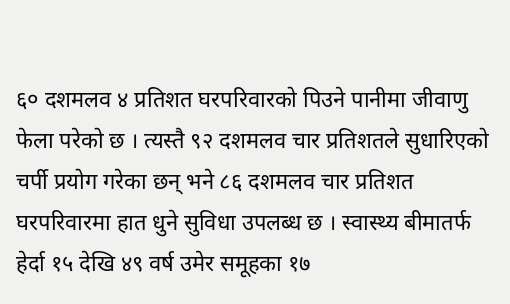६० दशमलव ४ प्रतिशत घरपरिवारको पिउने पानीमा जीवाणु फेला परेको छ । त्यस्तै ९२ दशमलव चार प्रतिशतले सुधारिएको चर्पी प्रयोग गरेका छन् भने ८६ दशमलव चार प्रतिशत घरपरिवारमा हात धुने सुविधा उपलब्ध छ । स्वास्थ्य बीमातर्फ हेर्दा १५ देखि ४९ वर्ष उमेर समूहका १७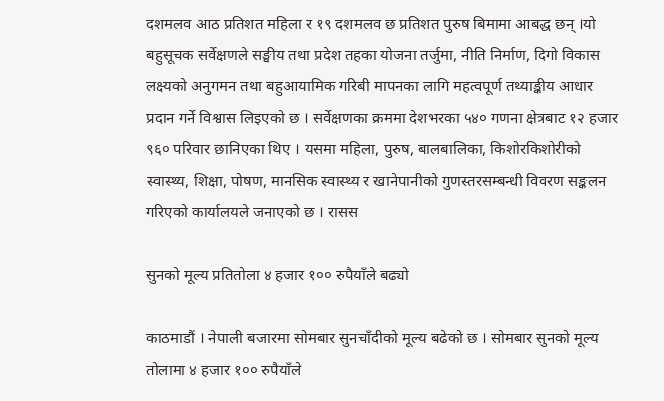दशमलव आठ प्रतिशत महिला र १९ दशमलव छ प्रतिशत पुरुष बिमामा आबद्ध छन् ।यो बहुसूचक सर्वेक्षणले सङ्घीय तथा प्रदेश तहका योजना तर्जुमा, नीति निर्माण, दिगो विकास लक्ष्यको अनुगमन तथा बहुआयामिक गरिबी मापनका लागि महत्वपूर्ण तथ्याङ्कीय आधार प्रदान गर्ने विश्वास लिइएको छ । सर्वेक्षणका क्रममा देशभरका ५४० गणना क्षेत्रबाट १२ हजार ९६० परिवार छानिएका थिए । यसमा महिला, पुरुष, बालबालिका, किशोरकिशोरीको स्वास्थ्य, शिक्षा, पोषण, मानसिक स्वास्थ्य र खानेपानीको गुणस्तरसम्बन्धी विवरण सङ्कलन गरिएको कार्यालयले जनाएको छ । रासस

सुनको मूल्य प्रतितोला ४ हजार १०० रुपैयाँले बढ्यो

काठमाडौं । नेपाली बजारमा सोमबार सुनचाँदीको मूल्य बढेको छ । सोमबार सुनको मूल्य तोलामा ४ हजार १०० रुपैयाँले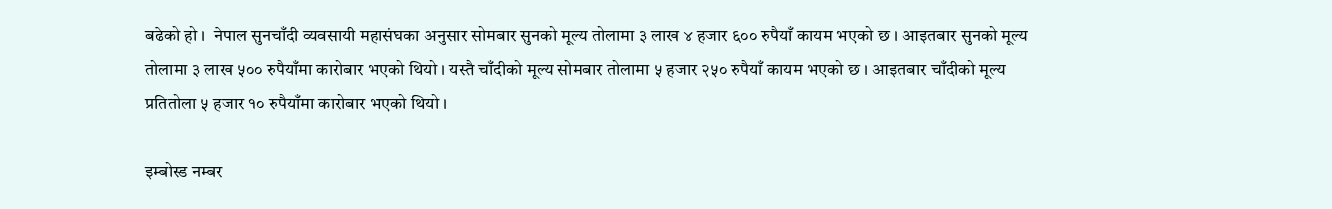बढेको हो ।  नेपाल सुनचाँदी व्यवसायी महासंघका अनुसार सोमबार सुनको मूल्य तोलामा ३ लाख ४ हजार ६०० रुपैयाँ कायम भएको छ । आइतबार सुनको मूल्य तोलामा ३ लाख ५०० रुपैयाँमा कारोबार भएको थियो । यस्तै चाँदीको मूल्य सोमबार तोलामा ५ हजार २५० रुपैयाँ कायम भएको छ । आइतबार चाँदीको मूल्य प्रतितोला ५ हजार १० रुपैयाँमा कारोबार भएको थियो ।

इम्बोस्ड नम्बर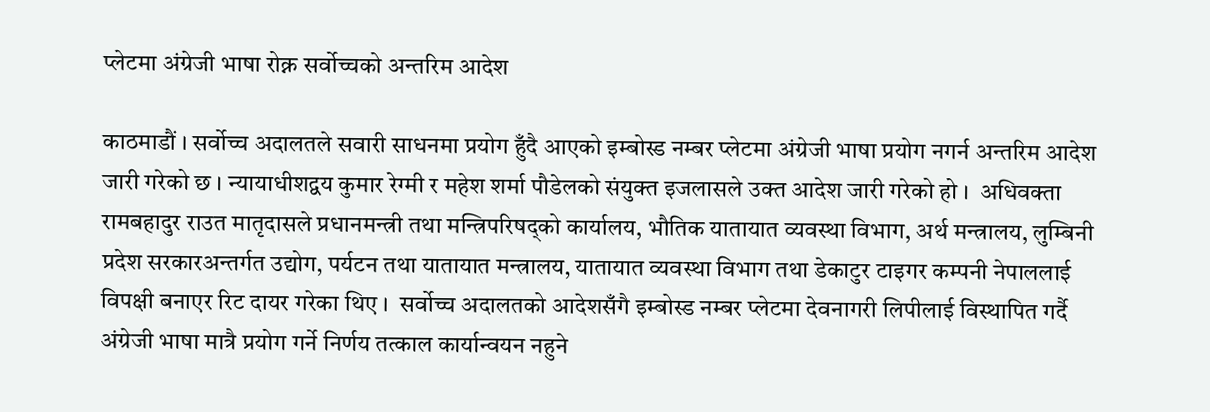प्लेटमा अंग्रेजी भाषा रोक्न सर्वोच्चको अन्तरिम आदेश

काठमाडौं । सर्वोच्च अदालतले सवारी साधनमा प्रयोग हुँदै आएको इम्बोस्ड नम्बर प्लेटमा अंग्रेजी भाषा प्रयोग नगर्न अन्तरिम आदेश जारी गरेको छ । न्यायाधीशद्वय कुमार रेग्मी र महेश शर्मा पौडेलको संयुक्त इजलासले उक्त आदेश जारी गरेको हो ।  अधिवक्ता रामबहादुर राउत मातृदासले प्रधानमन्त्री तथा मन्त्रिपरिषद्को कार्यालय, भौतिक यातायात व्यवस्था विभाग, अर्थ मन्त्रालय, लुम्बिनी प्रदेश सरकारअन्तर्गत उद्योग, पर्यटन तथा यातायात मन्त्रालय, यातायात व्यवस्था विभाग तथा डेकाटुर टाइगर कम्पनी नेपाललाई विपक्षी बनाएर रिट दायर गरेका थिए ।  सर्वोच्च अदालतको आदेशसँगै इम्बोस्ड नम्बर प्लेटमा देवनागरी लिपीलाई विस्थापित गर्दै अंग्रेजी भाषा मात्रै प्रयोग गर्ने निर्णय तत्काल कार्यान्वयन नहुने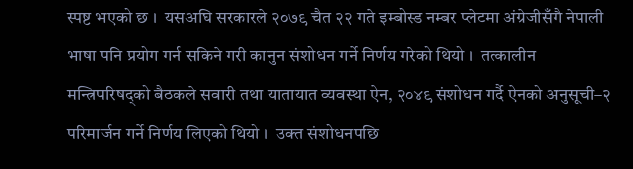स्पष्ट भएको छ ।  यसअघि सरकारले २०७९ चैत २२ गते इम्बोस्ड नम्बर प्लेटमा अंग्रेजीसँगै नेपाली भाषा पनि प्रयोग गर्न सकिने गरी कानुन संशोधन गर्ने निर्णय गरेको थियो ।  तत्कालीन मन्त्रिपरिषद्को बैठकले सवारी तथा यातायात व्यवस्था ऐन, २०४९ संशोधन गर्दै ऐनको अनुसूची–२ परिमार्जन गर्ने निर्णय लिएको थियो ।  उक्त संशोधनपछि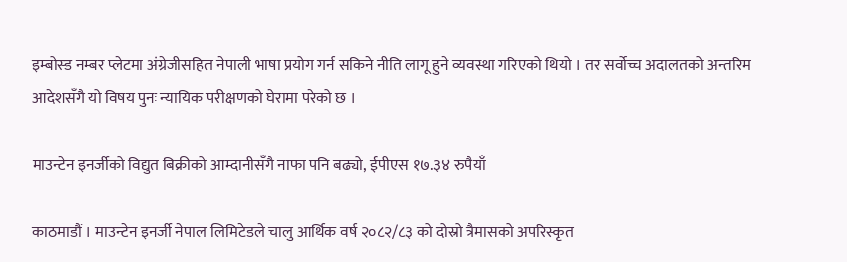इम्बोस्ड नम्बर प्लेटमा अंग्रेजीसहित नेपाली भाषा प्रयोग गर्न सकिने नीति लागू हुने व्यवस्था गरिएको थियो । तर सर्वोच्च अदालतको अन्तरिम आदेशसँगै यो विषय पुनः न्यायिक परीक्षणको घेरामा परेको छ ।

माउन्टेन इनर्जीको विद्युत बिक्रीको आम्दानीसँगै नाफा पनि बढ्यो, ईपीएस १७.३४ रुपैयाँ

काठमाडौं । माउन्टेन इनर्जी नेपाल लिमिटेडले चालु आर्थिक वर्ष २०८२/८३ को दोस्रो त्रैमासको अपरिस्कृत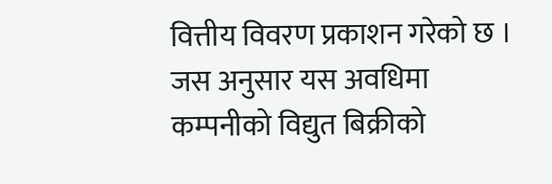वित्तीय विवरण प्रकाशन गरेको छ । जस अनुसार यस अवधिमा कम्पनीको विद्युत बिक्रीको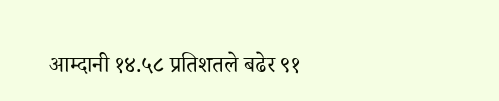आम्दानी १४.५८ प्रतिशतले बढेर ९१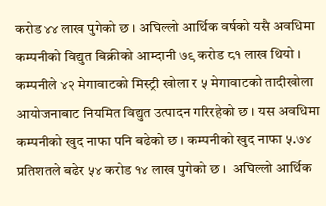करोड ४४ लाख पुगेको छ । अघिल्लो आर्थिक वर्षको यसै अवधिमा कम्पनीको विद्युत बिक्रीको आम्दानी ७९ करोड ८१ लाख थियो । कम्पनीले ४२ मेगावाटको मिस्ट्री खोला र ५ मेगावाटको तादीखोला आयोजनाबाट नियमित विद्युत उत्पादन गरिरहेको छ । यस अवधिमा कम्पनीको खुद नाफा पनि बढेको छ । कम्पनीको खुद नाफा ५.७४ प्रतिशतले बढेर ५४ करोड १४ लाख पुगेको छ ।  अघिल्लो आर्थिक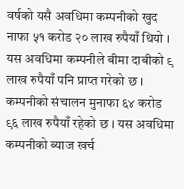वर्षको यसै अवधिमा कम्पनीको खुद नाफा ५१ करोड २० लाख रुपैयाँ थियो । यस अवधिमा कम्पनीले बीमा दाबीको ९ लाख रुपैयाँ पनि प्राप्त गरेको छ । कम्पनीको संचालन मुनाफा ६४ करोड ९६ लाख रुपैयाँ रहेको छ । यस अवधिमा कम्पनीको ब्याज खर्च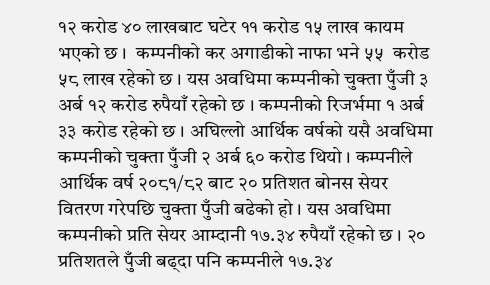१२ करोड ४० लाखबाट घटेर ११ करोड १५ लाख कायम भएको छ ।  कम्पनीको कर अगाडीको नाफा भने ५५  करोड ५८ लाख रहेको छ । यस अवधिमा कम्पनीको चुक्ता पुँजी ३ अर्ब १२ करोड रुपैयाँ रहेको छ । कम्पनीको रिजर्भमा १ अर्ब ३३ करोड रहेको छ । अघिल्लो आर्थिक वर्षको यसै अवधिमा कम्पनीको चुक्ता पुँजी २ अर्ब ६० करोड थियो । कम्पनीले आर्थिक वर्ष २०८१/८२ बाट २० प्रतिशत बोनस सेयर वितरण गरेपछि चुक्ता पुँजी बढेको हो । यस अवधिमा कम्पनीको प्रति सेयर आम्दानी १७.३४ रुपैयाँ रहेको छ । २० प्रतिशतले पुँजी बढ्दा पनि कम्पनीले १७.३४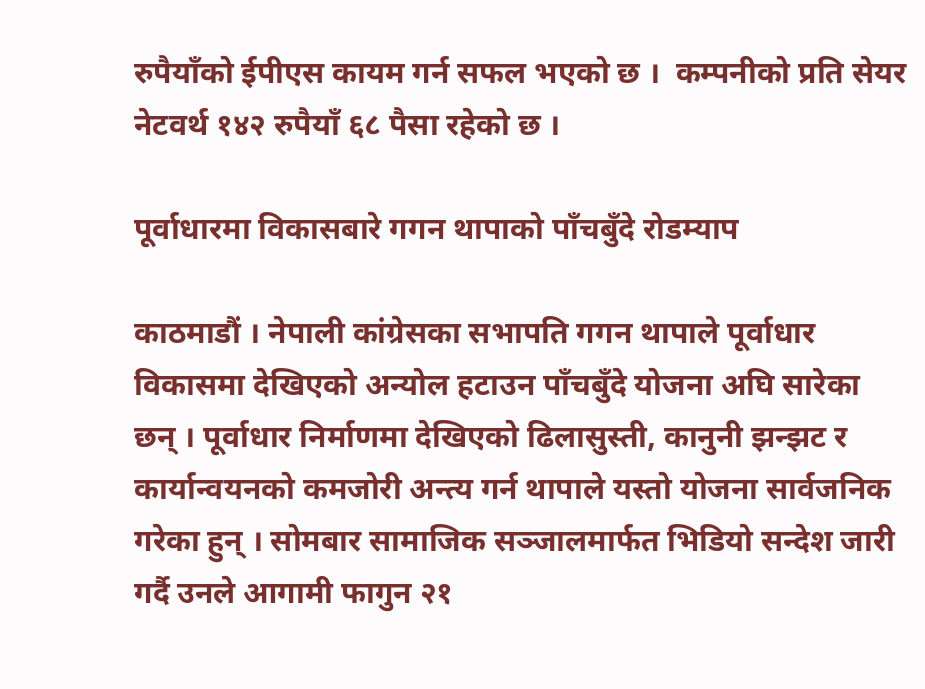रुपैयाँको ईपीएस कायम गर्न सफल भएको छ ।  कम्पनीको प्रति सेयर नेटवर्थ १४२ रुपैयाँ ६८ पैसा रहेको छ ।

पूर्वाधारमा विकासबारे गगन थापाको पाँचबुँदे रोडम्याप

काठमाडौं । नेपाली कांग्रेसका सभापति गगन थापाले पूर्वाधार विकासमा देखिएको अन्योल हटाउन पाँचबुँदे योजना अघि सारेका छन् । पूर्वाधार निर्माणमा देखिएको ढिलासुस्ती, कानुनी झन्झट र कार्यान्वयनको कमजोरी अन्त्य गर्न थापाले यस्तो योजना सार्वजनिक गरेका हुन् । सोमबार सामाजिक सञ्जालमार्फत भिडियो सन्देश जारी गर्दै उनले आगामी फागुन २१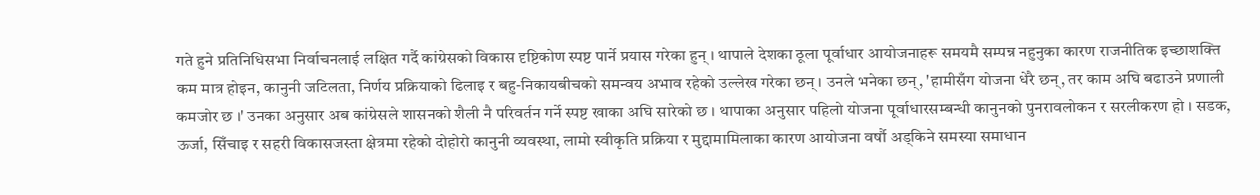गते हुने प्रतिनिधिसभा निर्वाचनलाई लक्षित गर्दै कांग्रेसको विकास दृष्टिकोण स्पष्ट पार्ने प्रयास गरेका हुन् । थापाले देशका ठूला पूर्वाधार आयोजनाहरू समयमै सम्पन्न नहुनुका कारण राजनीतिक इच्छाशक्ति कम मात्र होइन, कानुनी जटिलता, निर्णय प्रक्रियाको ढिलाइ र बहु-निकायबीचको समन्वय अभाव रहेको उल्लेख गरेका छन् । उनले भनेका छन्, 'हामीसँग योजना धेरै छन्, तर काम अघि बढाउने प्रणाली कमजोर छ ।' उनका अनुसार अब कांग्रेसले शासनको शैली नै परिवर्तन गर्ने स्पष्ट खाका अघि सारेको छ । थापाका अनुसार पहिलो योजना पूर्वाधारसम्बन्धी कानुनको पुनरावलोकन र सरलीकरण हो । सडक, ऊर्जा, सिँचाइ र सहरी विकासजस्ता क्षेत्रमा रहेको दोहोरो कानुनी व्यवस्था, लामो स्वीकृति प्रक्रिया र मुद्दामामिलाका कारण आयोजना वर्षौ अड्किने समस्या समाधान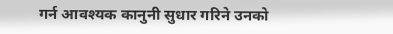गर्न आवश्यक कानुनी सुधार गरिने उनको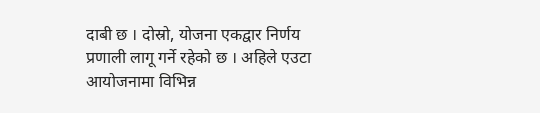दाबी छ । दोस्रो, योजना एकद्वार निर्णय प्रणाली लागू गर्ने रहेको छ । अहिले एउटा आयोजनामा विभिन्न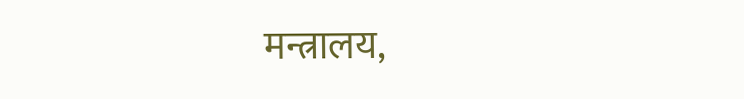मन्त्रालय,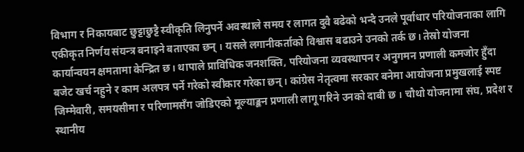विभाग र निकायबाट छुट्टाछुट्टै स्वीकृति लिनुपर्ने अवस्थाले समय र लागत दुवै बढेको भन्दै उनले पूर्वाधार परियोजनाका लागि एकीकृत निर्णय संयन्त्र बनाइने बताएका छन् । यसले लगानीकर्ताको विश्वास बढाउने उनको तर्क छ। तेस्रो योजना कार्यान्वयन क्षमतामा केन्द्रित छ। थापाले प्राविधिक जनशक्ति, परियोजना व्यवस्थापन र अनुगमन प्रणाली कमजोर हुँदा बजेट खर्च नहुने र काम अलपत्र पर्ने गरेको स्वीकार गरेका छन् । कांग्रेस नेतृत्वमा सरकार बनेमा आयोजना प्रमुखलाई स्पष्ट जिम्मेवारी, समयसीमा र परिणामसँग जोडिएको मूल्याङ्कन प्रणाली लागू गरिने उनको दाबी छ । चौथो योजनामा संघ, प्रदेश र स्थानीय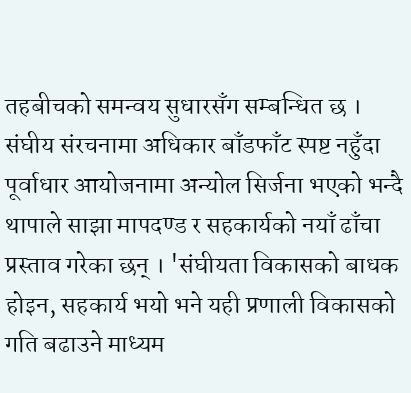तहबीचको समन्वय सुधारसँग सम्बन्धित छ । संघीय संरचनामा अधिकार बाँडफाँट स्पष्ट नहुँदा पूर्वाधार आयोजनामा अन्योल सिर्जना भएको भन्दै थापाले साझा मापदण्ड र सहकार्यको नयाँ ढाँचा प्रस्ताव गरेका छन् । 'संघीयता विकासको बाधक होइन, सहकार्य भयो भने यही प्रणाली विकासको गति बढाउने माध्यम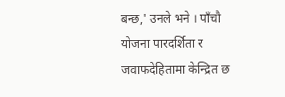बन्छ,' उनले भने । पाँचौ योजना पारदर्शिता र जवाफदेहितामा केन्द्रित छ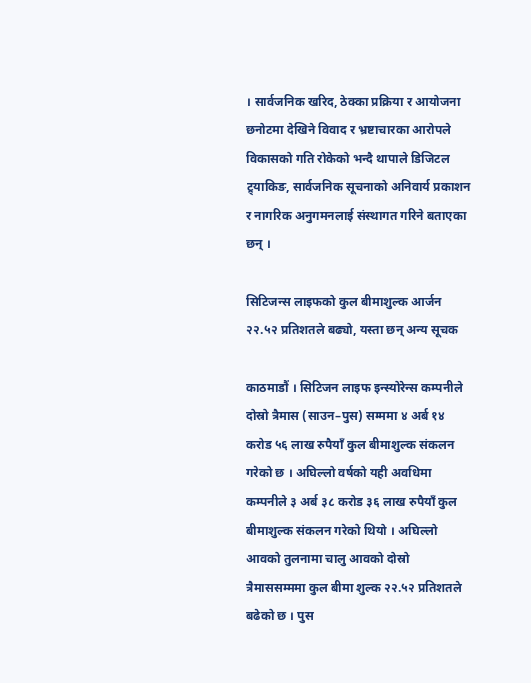। सार्वजनिक खरिद, ठेक्का प्रक्रिया र आयोजना छनोटमा देखिने विवाद र भ्रष्टाचारका आरोपले विकासको गति रोकेको भन्दै थापाले डिजिटल ट्र्याकिङ, सार्वजनिक सूचनाको अनिवार्य प्रकाशन र नागरिक अनुगमनलाई संस्थागत गरिने बताएका छन् ।

सिटिजन्स लाइफको कुल बीमाशुल्क आर्जन २२.५२ प्रतिशतले बढ्यो, यस्ता छन् अन्य सूचक

काठमाडौं । सिटिजन लाइफ इन्स्योरेन्स कम्पनीले दोस्रो त्रैमास (साउन–पुस) सम्ममा ४ अर्ब १४ करोड ५६ लाख रुपैयाँ कुल बीमाशुल्क संकलन गरेको छ । अघिल्लो वर्षको यही अवधिमा  कम्पनीले ३ अर्ब ३८ करोड ३६ लाख रुपैयाँ कुल बीमाशुल्क संकलन गरेको थियो । अघिल्लो आवको तुलनामा चालु आवको दोस्रो त्रैमाससम्ममा कुल बीमा शुल्क २२.५२ प्रतिशतले बढेको छ । पुस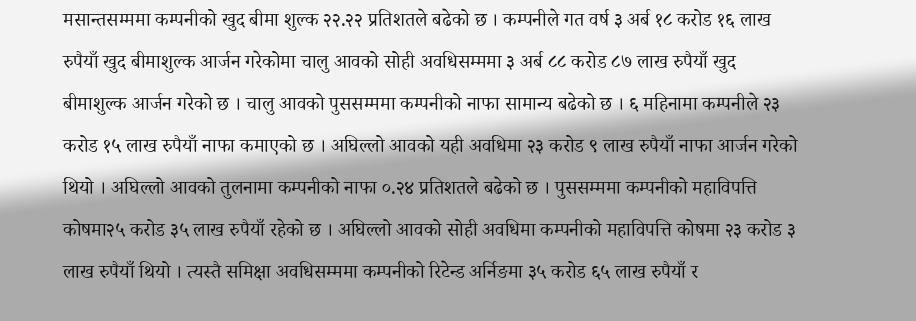मसान्तसम्ममा कम्पनीको खुद बीमा शुल्क २२.२२ प्रतिशतले बढेको छ । कम्पनीले गत वर्ष ३ अर्ब १८ करोड १६ लाख रुपैयाँ खुद बीमाशुल्क आर्जन गरेकोमा चालु आवको सोही अवधिसम्ममा ३ अर्ब ८८ करोड ८७ लाख रुपैयाँ खुद बीमाशुल्क आर्जन गरेको छ । चालु आवको पुससम्ममा कम्पनीको नाफा सामान्य बढेको छ । ६ महिनामा कम्पनीले २३ करोड १५ लाख रुपैयाँ नाफा कमाएको छ । अघिल्लो आवको यही अवधिमा २३ करोड ९ लाख रुपैयाँ नाफा आर्जन गरेको थियो । अघिल्लो आवको तुलनामा कम्पनीको नाफा ०.२४ प्रतिशतले बढेको छ । पुससम्ममा कम्पनीको महाविपत्ति कोषमा२५ करोड ३५ लाख रुपैयाँ रहेको छ । अघिल्लो आवको सोही अवधिमा कम्पनीको महाविपत्ति कोषमा २३ करोड ३ लाख रुपैयाँ थियो । त्यस्तै समिक्षा अवधिसम्ममा कम्पनीको रिटेन्ड अर्निङमा ३५ करोड ६५ लाख रुपैयाँ र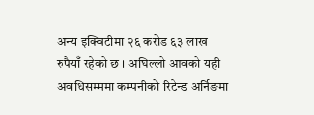अन्य इक्विटीमा २६ करोड ६३ लाख रुपैयाँ रहेको छ । अघिल्लो आवको यही अवधिसम्ममा कम्पनीको रिटेन्ड अर्निङमा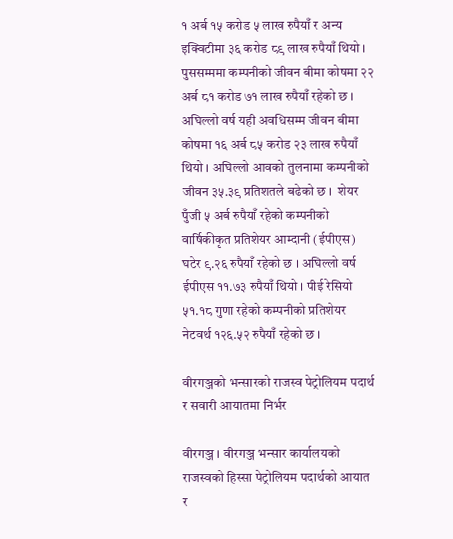१ अर्ब १५ करोड ५ लाख रुपैयाँ र अन्य इक्विटीमा ३६ करोड ८९ लाख रुपैयाँ थियो । पुससम्ममा कम्पनीको जीवन बीमा कोषमा २२ अर्ब ८१ करोड ७१ लाख रुपैयाँ रहेको छ । अघिल्लो वर्ष यही अवधिसम्म जीवन बीमा कोषमा १६ अर्ब ८५ करोड २३ लाख रुपैयाँ थियो । अघिल्लो आवको तुलनामा कम्पनीको जीवन ३५.३९ प्रतिशतले बढेको छ ।  शेयर पुँजी ५ अर्ब रुपैयाँ रहेको कम्पनीको वार्षिकीकृत प्रतिशेयर आम्दानी (ईपीएस) घटेर ९.२६ रुपैयाँ रहेको छ । अघिल्लो वर्ष ईपीएस ११.७३ रुपैयाँ थियो । पीई रेसियो ५१.१८ गुणा रहेको कम्पनीको प्रतिशेयर नेटवर्थ १२६.५२ रुपैयाँ रहेको छ ।

वीरगञ्जको भन्सारको राजस्व पेट्रोलियम पदार्थ र सवारी आयातमा निर्भर

वीरगञ्ज । वीरगञ्ज भन्सार कार्यालयको राजस्वको हिस्सा पेट्रोलियम पदार्थको आयात र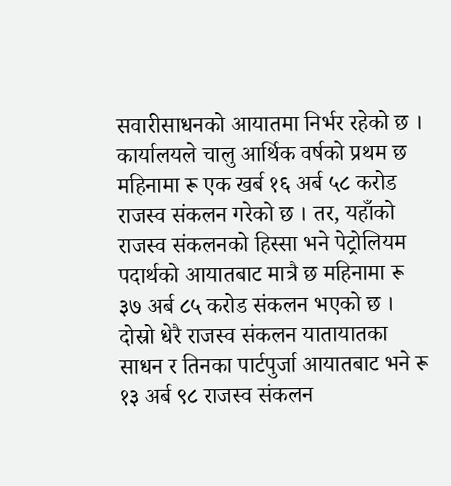सवारीसाधनको आयातमा निर्भर रहेको छ ।  कार्यालयले चालु आर्थिक वर्षको प्रथम छ महिनामा रू एक खर्ब १६ अर्ब ५८ करोड राजस्व संकलन गरेको छ । तर, यहाँको राजस्व संकलनको हिस्सा भने पेट्रोलियम पदार्थको आयातबाट मात्रै छ महिनामा रू ३७ अर्ब ८५ करोड संकलन भएको छ ।  दोस्रो धेरै राजस्व संकलन यातायातका साधन र तिनका पार्टपुर्जा आयातबाट भने रू १३ अर्ब ९८ राजस्व संकलन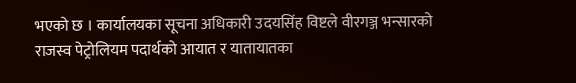भएको छ । कार्यालयका सूचना अधिकारी उदयसिंह विष्टले वीरगञ्ज भन्सारको राजस्व पेट्रोलियम पदार्थको आयात र यातायातका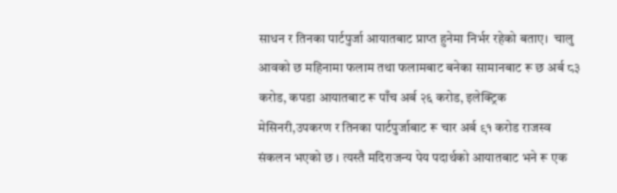साधन र तिनका पार्टपुर्जा आयातबाट प्राप्त हुनेमा निर्भर रहेको बताए।  चालु आवको छ महिनामा फलाम तथा फलामबाट बनेका सामानबाट रू छ अर्ब ८३ करोड, कपडा आयातबाट रू पाँच अर्ब २६ करोड, इलेक्ट्रिक मेसिनरी,उपकरण र तिनका पार्टपुर्जाबाट रू चार अर्ब ९१ करोड राजस्व संकलन भएको छ । त्यस्तै मदिराजन्य पेय पदार्थको आयातबाट भने रू एक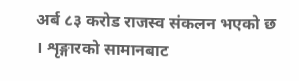अर्ब ८३ करोड राजस्व संकलन भएको छ । शृङ्गारको सामानबाट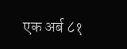एक अर्ब ८१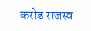करोड राजस्व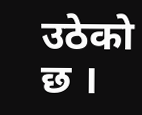उठेको छ ।